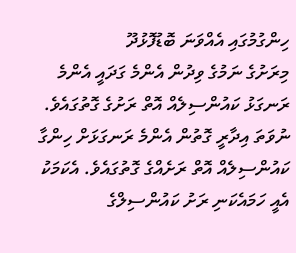ހިންގުމުގައި އެއްވަނަ ބޮޑުފޮޅުދޫ
މިރަށުގެ ނަމުގެ ވިދުން އެންމެ ގަދައީ އެންމެ ރަނގަޅު ކައުންސިލެއް އޮތް ރަށުގެ ގޮތުގައެވެ. ނުވަތަ އިދާރީ ގޮތުން އެންމެ ރަނގަޅަށް ހިންގާ ކައުންސިލެއް އޮތް ރަށެއްގެ ގޮތުގައެވެ. އެކަމަކު އެއީ ހަމައެކަނި ރަށު ކައުންސިލްގެ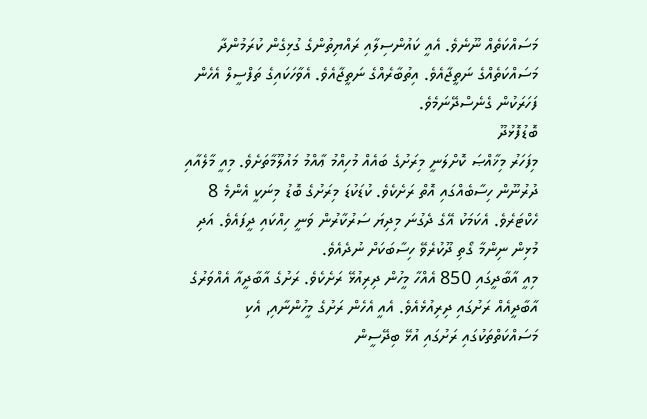މަސައްކަތެއް ނޫނެވެ. އެއީ ކައުންސިލާއި ރައްޔިތުންގެ ގުޅިގެން ކުރަމުންދާ މަސައްކަތެއްގެ ނަތީޖާއެވެ. އިތުބާރެއްގެ ނަތީޖާއެވެ. އެވާހަކައިގެ ތަފްސީލް އެހެން ފަހަރަކުން ގެނެސްދޭނަމެވެ.
ބޮޑުފޮޅުދޫ
މިފަހަރު މިޚާއްޞަ ކޮށްލަނީ މިރަށުގެ ބައެއް މުހިއްމު ޢާއްމު މައުލޫމާތަށެވެ. މިއީ މާލެއާއި ދުރުނޫން ހިސާބެއްގައި އޮތް ރަށެކެވެ. ކުޑަކުޑަ މިރަށުގެ ބޮޑު މިނަކީ އެންމެ 8 ހެކްޓަރެވެ. އެކަމަކު އޭގެ ދެގުނަ މިދިޔަ ސަރުކާރުން ވަނީ ހިއްކައި ދީފައެވެ. އަދި މުޅިން ނިންމާ ގޯތި ދޫކުރެވޭ ހިސާބަކަށް ނުދެއެވެ.
މިއީ އާބާދީގައި 850 އެއްހާ މީހުން ދިރިއުޅޭ ރަށެކެވެ. ރަށުގެ އާބާދީއާ އެއްވަރުގެ އާބާދީއެއް ރަށުގައި ދިރިއުޅެއެވެ. އެއީ އެހެން ރަށުގެ މީހުންނާއި, އެކި މަސައްކަތްތަކުގައި ރަށުގައި އުޅޭ ބިދޭސީން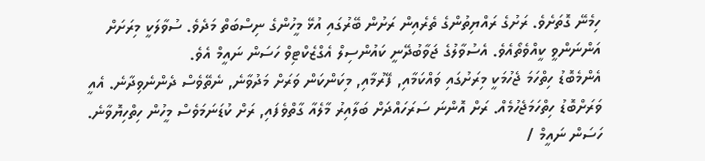ހިމެނޭ ގޮތަށެވެ. ރަށުގެ ރައްޔިތުންގެ ތެރެއިން ރަށުން ބޭރުގައި އުޅޭ މީހުންގެ ނިސްބަތް މަދެވެ. ސުވާލަކީ މިރަށަށް އަންނަންވީ ކީއްވެތޯއެވެ. އެސުވާލުގެ ޖަވާބުދޭނީ ކައުންސިލް އެގްޒެކްޓިވް ހަސަން ނައީމް އެވެ.
އެންމެބޮޑު ހިތްހަމަ ޖެހުމަކީ މިރަށުގައި ވައްކަމާއި, ފޭރުމާއި, މިކަންކަން ވަރަށް މަދުވާނެ, ނެތޭވެސް ދެންނެވިދާނެ. އެއީ ވަރަށްބޮޑު ހިތްހަމަޖެހުމެއް. ރަށް އޮންނަ ސަރަހައްދަށް ބަލާއިރު މާލެއާ ގާތްވެފައި, ރަށް ކުޑަނަމަވެސް މީހުން ހިތްހިޔޮވާނެ.
ހަސަން ނައީމް /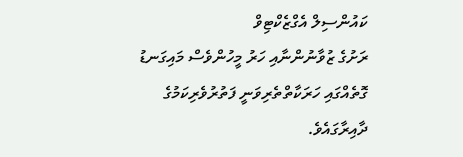ކައުންސިލް އެގްޒެކްޓިވް
ރަށުގެ ޒުވާނުންނާއި ހަރު މީހުންވެސް މައިގަނޑު ގޮތެއްގައި ހަރަކާތްތެރިވަނީ ފަތުރުވެރިކަމުގެ ދާއިރާގައެވެ.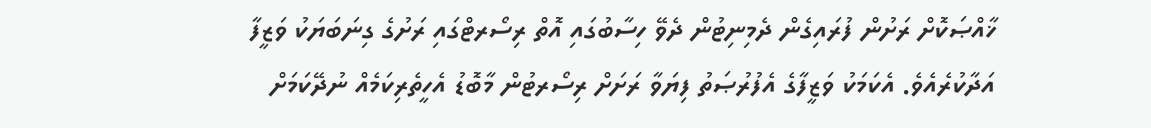ޚާއްޞަކޮށް ރަށުން ފުރައިގެން ދެމިނިޓުން ދެވޭ ހިސާބުގައި އޮތް ރިސޯރޓްގައި ރަށުގެ ގިނަބަޔަކު ވަޒީފާ އަދާކުރެއެވެ. އެކަމަކު ވަޒީފާގެ އެފުރުޞަތު ފިޔަވާ ރަށަށް ރިސޯރޓުން މާބޮޑު އެހީތެރިކަމެއް ނުދޭކަމަށް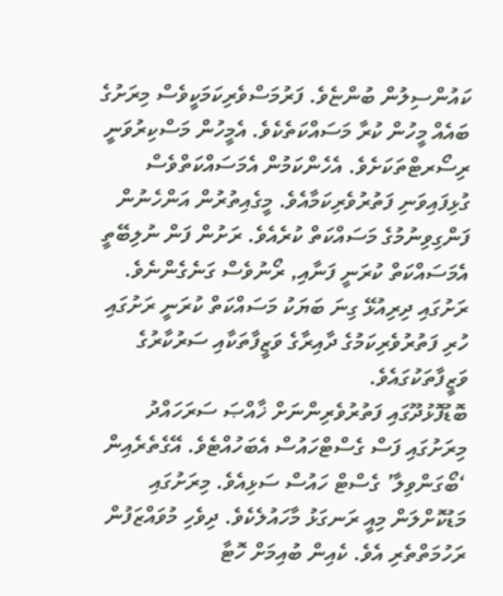ކައުންސިލުން ބުންޏެވެ. ފަރުމަސްވެރިކަމަކީވެސް މިރަށުގެ ބައެއް މީހުން ކުރާ މަސައްކަތެކެވެ. އެމީހުން މަސްކިރުވަނީ ރިސޯރޓްތަކަށެވެ. އެހެންކަމުން އެމަސައްކަތްވެސް ގުޅިފައިވަނި ފަތުރުވެރިކަމާއެވެ. މީގެއިތުރުން އަންހެނުން ފަންގިވިނުމުގެ މަސައްކަތް ކުރެއެވެ. ރަށުން ފަން ނުލިބޭތީ އެމަސައްކަތް ކުރަނީ ފަނާއި, ރޯނުވެސް ގަނެގެންނެވެ. ރަށުގައި ދިރިއުޅޭ ގިނަ ބަޔަކު މަސައްކަތް ކުރަނީ ރަށުގައި ހުރި ފަތުރުވެރިކަމުގެ ދާއިރާގެ ވަޒީފާތަކާއި ސަރުކާރުގެ ވަޒީފާތަކުގައެވެ.
ބޮޑުފޮޅުދޫގައި ފަތުރުވެރިންނަށް ޚާއްޞަ ސަރަހައްދު
މިރަށުގައި ފަސް ގެސްޓްހައުސް އެބަހުއްޓެވެ. އޭގެތެރެއިން ‘ބޯގަންވިލާ’ ގެސްޓް ހައުސް ސަޅިއެވެ. މިރަށުގައި މަޑުކޮށްލަން މިއީ ރަނގަޅު މާހައުލެކެވެ. ދިވެހި މުވައްޒަފުން ރަހުމަތްތެރި އެވެ. ކެއިން ބުއިމަށް ހޮޓާ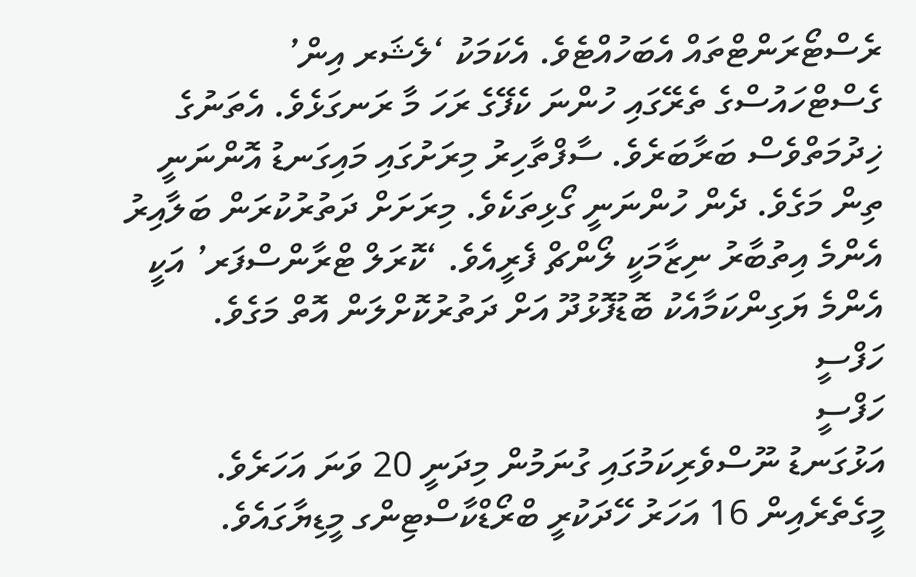ރެސްޓޯރަންޓްތައް އެބަހުއްޓެވެ. އެކަމަކު ‘ލެޝަރ އިން’ ގެސްޓްހައުސްގެ ތެރޭގައި ހުންނަ ކެފޭގެ ރަހަ މާ ރަނގަޅެވެ. އެތަނުގެ ޚިދުމަތްވެސް ބަރާބަރެވެ. ސާފްތާހިރު މިރަށުގައި މައިގަނޑު އޮންނަނީ ތިން މަގެވެ. ދެން ހުންނަނީ ގޯޅިތަކެވެ. މިރަށަށް ދަތުރުކުރަން ބަލާއިރު އެންމެ އިތުބާރު ނިޒާމަކީ ލޯންޗް ފެރީއެވެ. ‘ކޮރަލް ޓްރާންސްފަރ’ އަކީ އެންމެ ޔަގިންކަމާއެކު ބޮޑުފޮޅުދޫ އަށް ދަތުރުކޮށްލަން އޮތް މަގެވެ.
ހަފްސީ
ހަފްސީ
އަޅުގަނޑު ނޫސްވެރިކަމުގައި ގުނަމުން މިދަނީ 20 ވަނަ އަހަރެވެ. މީގެތެރެއިން 16 އަހަރު ހޭދަކުރީ ބްރޯޑްކާސްޓިންގ މީޑިޔާގައެވެ.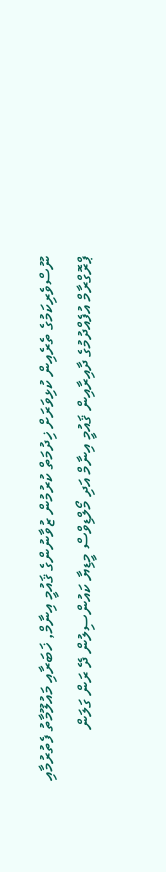ނޫސްވެރިކަމުގެ ތެރެއިން ކުޅިވަރަށް ޚިދުމަތް ކުރުމުން ޒުވާނުންގެ ޤައުމީ އިނާމް, ޚަބަރާއި މައުލޫމާތު ފެތުރުމާއި ޕްރޮގްރާމް އުފެއްދުމުގެ ދާއިރާއިން ޤައުމީ އިނާމް އަދި މޯލްޑިވްސް މީޑިޔާ ކައުންސިލުން ދޭ ރަން ގަލަން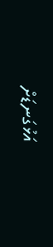އަޅުގަނޑަށް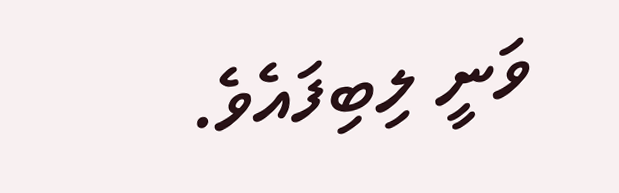ވަނީ ލިބިފައެވެ.